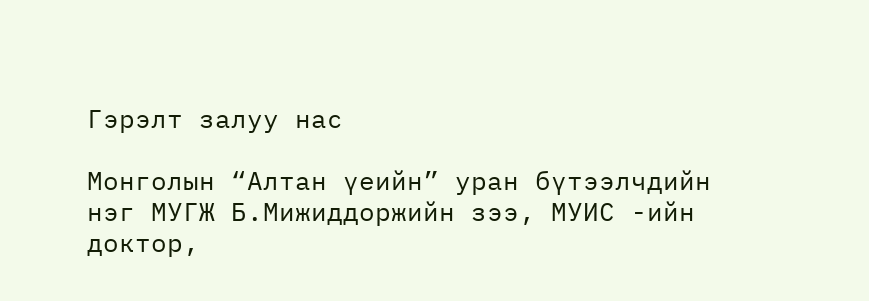Гэрэлт залуу нас

Монголын “Алтан үеийн” уран бүтээлчдийн нэг МУГЖ Б.Мижиддоржийн зээ, МУИС -ийн доктор,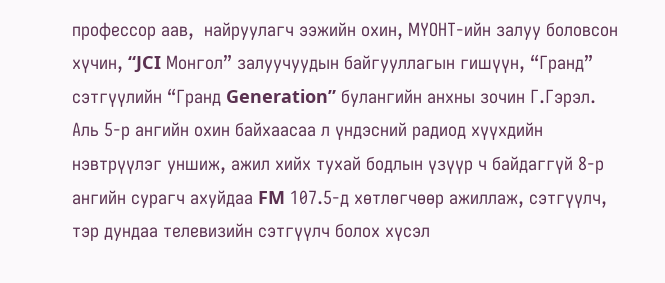профессор аав,  найруулагч ээжийн охин, МҮОНТ-ийн залуу боловсон хүчин, “JCI Монгол” залуучуудын байгууллагын гишүүн, “Гранд” сэтгүүлийн “Гранд Generation” булангийн анхны зочин Г.Гэрэл.
Аль 5-р ангийн охин байхаасаа л үндэсний радиод хүүхдийн нэвтрүүлэг уншиж, ажил хийх тухай бодлын үзүүр ч байдаггүй 8-р ангийн сурагч ахуйдаа FM 107.5-д хөтлөгчөөр ажиллаж, сэтгүүлч, тэр дундаа телевизийн сэтгүүлч болох хүсэл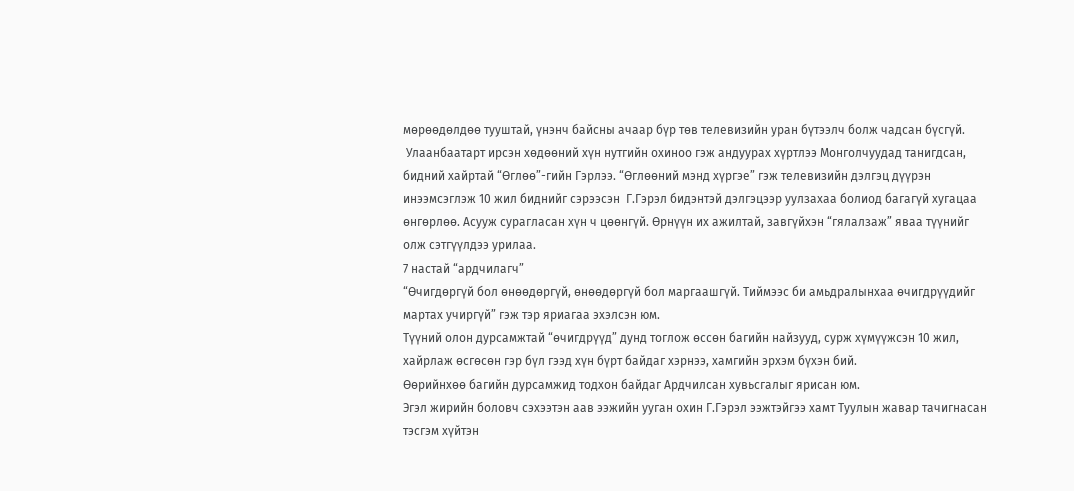мөрөөдөлдөө тууштай, үнэнч байсны ачаар бүр төв телевизийн уран бүтээлч болж чадсан бүсгүй.
 Улаанбаатарт ирсэн хөдөөний хүн нутгийн охиноо гэж андуурах хүртлээ Монголчуудад танигдсан, бидний хайртай “Өглөө”-гийн Гэрлээ. “Өглөөний мэнд хүргэе” гэж телевизийн дэлгэц дүүрэн инээмсэглэж 10 жил биднийг сэрээсэн  Г.Гэрэл бидэнтэй дэлгэцээр уулзахаа болиод багагүй хугацаа өнгөрлөө. Асууж сурагласан хүн ч цөөнгүй. Өрнүүн их ажилтай, завгүйхэн “гялалзаж” яваа түүнийг олж сэтгүүлдээ урилаа.
7 настай “ардчилагч”
“Өчигдөргүй бол өнөөдөргүй, өнөөдөргүй бол маргаашгүй. Тиймээс би амьдралынхаа өчигдрүүдийг мартах учиргүй” гэж тэр яриагаа эхэлсэн юм.
Түүний олон дурсамжтай “өчигдрүүд” дунд тоглож өссөн багийн найзууд, сурж хүмүүжсэн 10 жил, хайрлаж өсгөсөн гэр бүл гээд хүн бүрт байдаг хэрнээ, хамгийн эрхэм бүхэн бий.
Өөрийнхөө багийн дурсамжид тодхон байдаг Ардчилсан хувьсгалыг ярисан юм.
Эгэл жирийн боловч сэхээтэн аав ээжийн ууган охин Г.Гэрэл ээжтэйгээ хамт Туулын жавар тачигнасан тэсгэм хүйтэн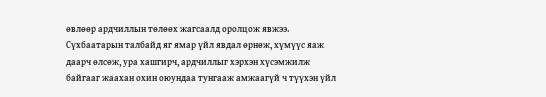өвлөөр ардчиллын төлөөх жагсаалд оролцож явжээ. Сүхбаатарын талбайд яг ямар үйл явдал өрнөж, хүмүүс яаж даарч өлсөж, ура хашгирч, ардчиллыг хэрхэн хүсэмжилж байгааг жаахан охин оюундаа тунгааж амжаагүй ч түүхэн үйл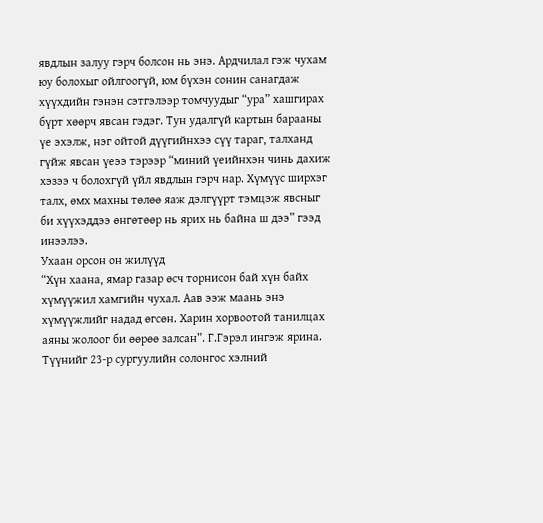явдлын залуу гэрч болсон нь энэ. Ардчилал гэж чухам юу болохыг ойлгоогүй, юм бүхэн сонин санагдаж хүүхдийн гэнэн сэтгэлээр томчуудыг “ура” хашгирах бүрт хөөрч явсан гэдэг. Тун удалгүй картын барааны үе эхэлж, нэг ойтой дүүгийнхээ сүү тараг, талханд гүйж явсан үеээ тэрээр “миний үеийнхэн чинь дахиж хэзээ ч болохгүй үйл явдлын гэрч нар. Хүмүүс ширхэг талх, өмх махны төлөө яаж дэлгүүрт тэмцэж явсныг би хүүхэддээ өнгөтөөр нь ярих нь байна ш дээ” гээд инээлээ.
Ухаан орсон он жилүүд
“Хүн хаана, ямар газар өсч торнисон бай хүн байх хүмүүжил хамгийн чухал. Аав ээж маань энэ хүмүүжлийг надад өгсөн. Харин хорвоотой танилцах аяны жолоог би өөрөө залсан”. Г.Гэрэл ингэж ярина. Түүнийг 23-р сургуулийн солонгос хэлний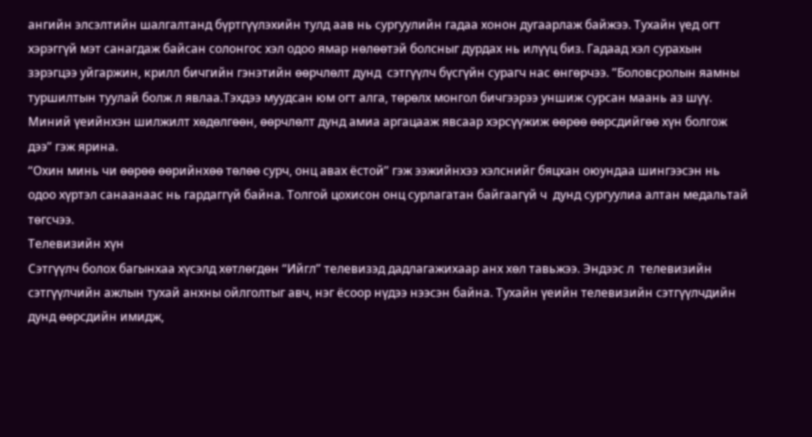ангийн элсэлтийн шалгалтанд бүртгүүлэхийн тулд аав нь сургуулийн гадаа хонон дугаарлаж байжээ. Тухайн үед огт хэрэггүй мэт санагдаж байсан солонгос хэл одоо ямар нөлөөтэй болсныг дурдах нь илүүц биз. Гадаад хэл сурахын зэрэгцээ уйгаржин, крилл бичгийн гэнэтийн өөрчлөлт дунд  сэтгүүлч бүсгүйн сурагч нас өнгөрчээ. ”Боловсролын яамны туршилтын туулай болж л явлаа.Тэхдээ муудсан юм огт алга, төрөлх монгол бичгээрээ уншиж сурсан маань аз шүү.  Миний үеийнхэн шилжилт хөдөлгөөн, өөрчлөлт дунд амиа аргацааж явсаар хэрсүүжиж өөрөө өөрсдийгөө хүн болгож дээ” гэж ярина.
“Охин минь чи өөрөө өөрийнхөө төлөө сурч, онц авах ёстой” гэж ээжийнхээ хэлснийг бяцхан оюундаа шингээсэн нь одоо хүртэл санаанаас нь гардаггүй байна. Толгой цохисон онц сурлагатан байгаагүй ч  дунд сургуулиа алтан медальтай төгсчээ.
Телевизийн хүн
Сэтгүүлч болох багынхаа хүсэлд хөтлөгдөн “Ийгл” телевизэд дадлагажихаар анх хөл тавьжээ. Эндээс л  телевизийн сэтгүүлчийн ажлын тухай анхны ойлголтыг авч, нэг ёсоор нүдээ нээсэн байна. Тухайн үеийн телевизийн сэтгүүлчдийн дунд өөрсдийн имидж,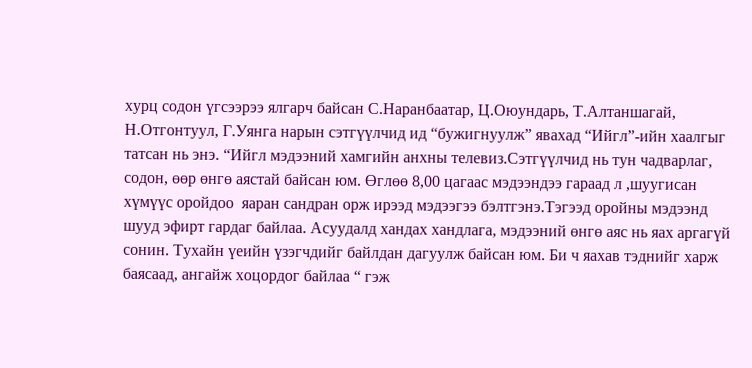хурц содон үгсээрээ ялгарч байсан С.Наранбаатар, Ц.Оюундарь, Т.Алтаншагай, Н.Отгонтуул, Г.Уянга нарын сэтгүүлчид ид “бужигнуулж” явахад “Ийгл”-ийн хаалгыг татсан нь энэ. “Ийгл мэдээний хамгийн анхны телевиз.Сэтгүүлчид нь тун чадварлаг, содон, өөр өнгө аястай байсан юм. Өглөө 8,00 цагаас мэдээндээ гараад л ,шуугисан хүмүүс оройдоо  яаран сандран орж ирээд мэдээгээ бэлтгэнэ.Тэгээд оройны мэдээнд шууд эфирт гардаг байлаа. Асуудалд хандах хандлага, мэдээний өнгө аяс нь яах аргагүй сонин. Тухайн үеийн үзэгчдийг байлдан дагуулж байсан юм. Би ч яахав тэднийг харж баясаад, ангайж хоцордог байлаа “ гэж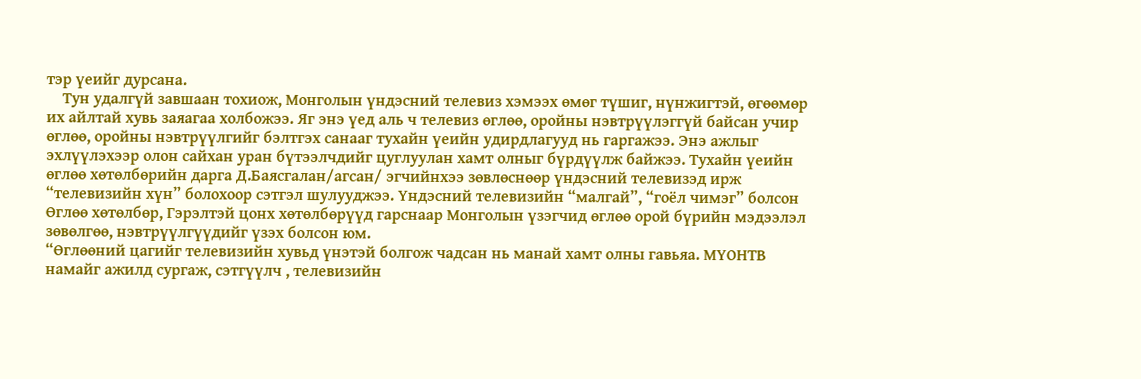тэр үеийг дурсана.
    Тун удалгүй завшаан тохиож, Монголын үндэсний телевиз хэмээх өмөг түшиг, нүнжигтэй, өгөөмөр их айлтай хувь заяагаа холбожээ. Яг энэ үед аль ч телевиз өглөө, оройны нэвтрүүлэггүй байсан учир өглөө, оройны нэвтрүүлгийг бэлтгэх санааг тухайн үеийн удирдлагууд нь гаргажээ. Энэ ажлыг эхлүүлэхээр олон сайхан уран бүтээлчдийг цуглуулан хамт олныг бүрдүүлж байжээ. Тухайн үеийн өглөө хөтөлбөрийн дарга Д.Баясгалан/агсан/ эгчийнхээ зөвлөснөөр үндэсний телевизэд ирж “телевизийн хүн” болохоор сэтгэл шулууджээ. Үндэсний телевизийн “малгай”, “гоёл чимэг” болсон Өглөө хөтөлбөр, Гэрэлтэй цонх хөтөлбөрүүд гарснаар Монголын үзэгчид өглөө орой бүрийн мэдээлэл зөвөлгөө, нэвтрүүлгүүдийг үзэх болсон юм.
“Өглөөний цагийг телевизийн хувьд үнэтэй болгож чадсан нь манай хамт олны гавьяа. МҮОНТВ намайг ажилд сургаж, сэтгүүлч , телевизийн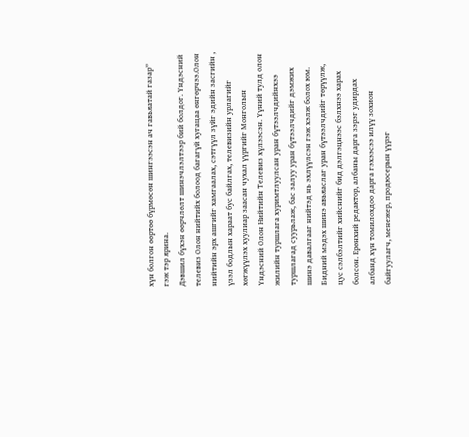хүн болгон өөртөө бүрмөсөн шингээсэн ач гавьяатай газар” гэж тэр ярина.
Дэвшил бүхэн өөрчлөлт шинэчлэлтээр бий болдог. Үндэсний телевиз Олон нийтийх болоод багагүй хугацаа өнгөрчээ.Олон нийтийн эрх ашгийг хамгаалах, сэтгүүл зүйг эдийн засгийн , үзэл бодлын хараат бус байлгах, телевизийн урлагийг хөгжүүлэх хуулиар заасан чухал үүргийг Монголын Үндэсний Олон Нийтийн Телевиз хүлээсэн. Үүний тулд олон жилийн туршлага хуримтлуулсан уран бүтээлчдийнхээ туршлагад суурьлаж, бас залуу уран бүтээлчдийг дэмжих шинэ давалгааг нийтэд нь эхлүүлсэн гэж хэлж болох юм. Бидний мэдэх шинэ авьяаслаг уран бүтээлчдийг төрүүлж, цус сэлбэлтийг хийснийг бид дэлгэцнээс бэлхнээ харах болсон. Ерөнхий редактор, албаны дарга зэрэг удирдах албанд хүн томилохдоо дарга гэхээсээ илүү зохион байгуулагч, менежер, продюсерын үүрэг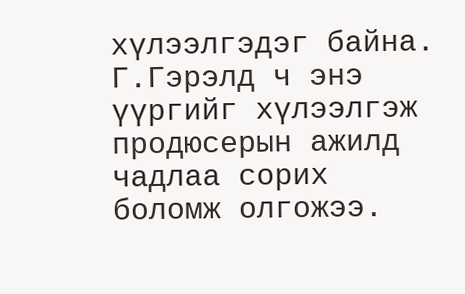хүлээлгэдэг байна. Г.Гэрэлд ч энэ үүргийг хүлээлгэж продюсерын ажилд чадлаа сорих  боломж олгожээ.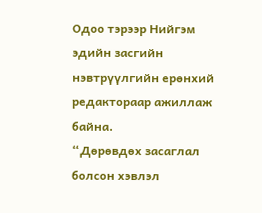Одоо тэрээр Нийгэм эдийн засгийн нэвтрүүлгийн ерөнхий редактораар ажиллаж байна.
“Дөрөвдөх засаглал болсон хэвлэл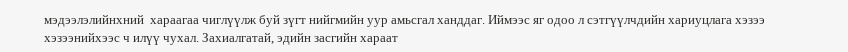мэдээлэлийнхний  хараагаа чиглүүлж буй зүгт нийгмийн уур амьсгал ханддаг. Иймээс яг одоо л сэтгүүлчдийн хариуцлага хэзээ хэзээнийхээс ч илүү чухал. Захиалгатай, эдийн засгийн хараат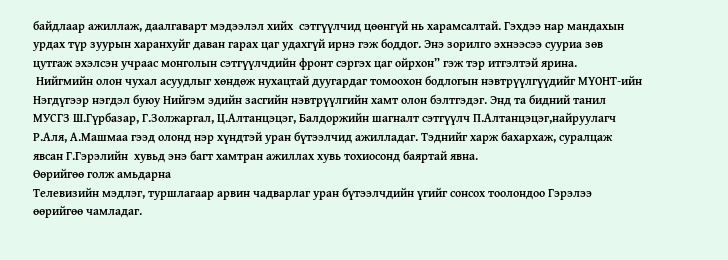байдлаар ажиллаж, даалгаварт мэдээлэл хийх  сэтгүүлчид цөөнгүй нь харамсалтай. Гэхдээ нар мандахын урдах түр зуурын харанхуйг даван гарах цаг удахгүй ирнэ гэж боддог. Энэ зорилго эхнээсээ сууриа зөв цутгаж эхэлсэн учраас монголын сэтгүүлчдийн фронт сэргэх цаг ойрхон” гэж тэр итгэлтэй ярина.
 Нийгмийн олон чухал асуудлыг хөндөж нухацтай дуугардаг томоохон бодлогын нэвтрүүлгүүдийг МҮОНТ-ийн Нэгдүгээр нэгдэл буюу Нийгэм эдийн засгийн нэвтрүүлгийн хамт олон бэлтгэдэг. Энд та бидний танил МУСГЗ Ш.Гүрбазар, Г.Золжаргал, Ц.Алтанцэцэг, Балдоржийн шагналт сэтгүүлч П.Алтанцэцэг,найруулагч Р.Аля, А.Машмаа гээд олонд нэр хүндтэй уран бүтээлчид ажилладаг. Тэднийг харж бахархаж, суралцаж явсан Г.Гэрэлийн  хувьд энэ багт хамтран ажиллах хувь тохиосонд баяртай явна.
Өөрийгөө голж амьдарна
Телевизийн мэдлэг, туршлагаар арвин чадварлаг уран бүтээлчдийн үгийг сонсох тоолондоо Гэрэлээ өөрийгөө чамладаг.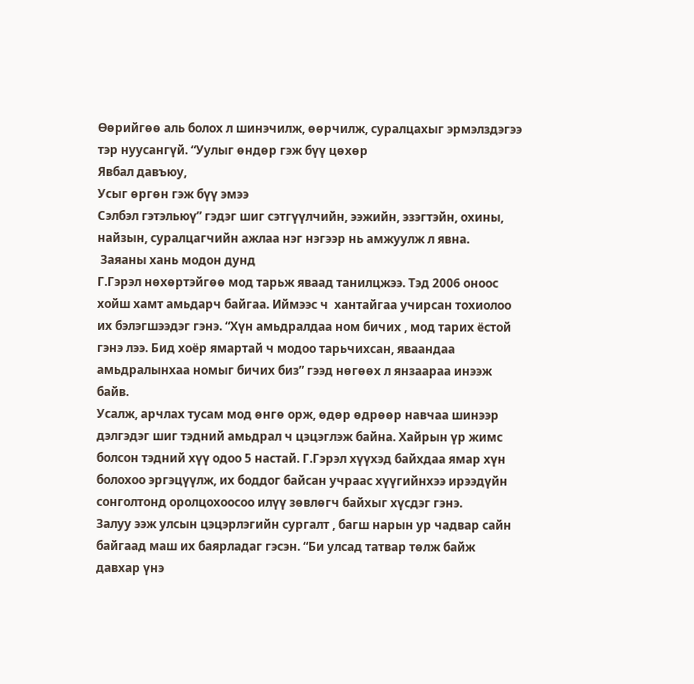Өөрийгөө аль болох л шинэчилж, өөрчилж, суралцахыг эрмэлздэгээ тэр нуусангүй. “Уулыг өндөр гэж бүү цөхөр
Явбал давъюу,
Усыг өргөн гэж бүү эмээ
Сэлбэл гэтэльюү” гэдэг шиг сэтгүүлчийн, ээжийн, эзэгтэйн, охины, найзын, суралцагчийн ажлаа нэг нэгээр нь амжуулж л явна.
 Заяаны хань модон дунд
Г.Гэрэл нөхөртэйгөө мод тарьж яваад танилцжээ. Тэд 2006 оноос хойш хамт амьдарч байгаа. Иймээс ч  хантайгаа учирсан тохиолоо их бэлэгшээдэг гэнэ. “Хүн амьдралдаа ном бичих , мод тарих ёстой гэнэ лээ. Бид хоёр ямартай ч модоо тарьчихсан, яваандаа амьдралынхаа номыг бичих биз” гээд нөгөөх л янзаараа инээж байв.
Усалж, арчлах тусам мод өнгө орж, өдөр өдрөөр навчаа шинээр дэлгэдэг шиг тэдний амьдрал ч цэцэглэж байна. Хайрын үр жимс болсон тэдний хүү одоо 5 настай. Г.Гэрэл хүүхэд байхдаа ямар хүн болохоо эргэцүүлж, их боддог байсан учраас хүүгийнхээ ирээдүйн сонголтонд оролцохоосоо илүү зөвлөгч байхыг хүсдэг гэнэ.
Залуу ээж улсын цэцэрлэгийн сургалт , багш нарын ур чадвар сайн байгаад маш их баярладаг гэсэн. “Би улсад татвар төлж байж давхар үнэ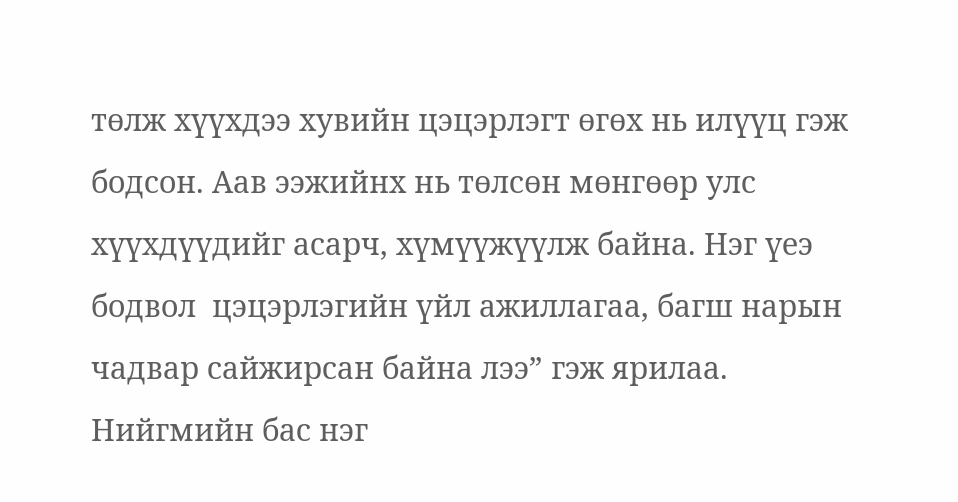төлж хүүхдээ хувийн цэцэрлэгт өгөх нь илүүц гэж бодсон. Аав ээжийнх нь төлсөн мөнгөөр улс хүүхдүүдийг асарч, хүмүүжүүлж байна. Нэг үеэ бодвол  цэцэрлэгийн үйл ажиллагаа, багш нарын чадвар сайжирсан байна лээ” гэж ярилаа.  Нийгмийн бас нэг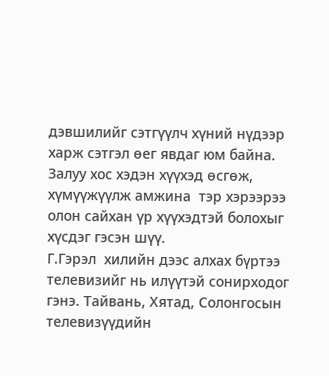дэвшилийг сэтгүүлч хүний нүдээр харж сэтгэл өег явдаг юм байна.  Залуу хос хэдэн хүүхэд өсгөж, хүмүүжүүлж амжина  тэр хэрээрээ олон сайхан үр хүүхэдтэй болохыг хүсдэг гэсэн шүү.
Г.Гэрэл  хилийн дээс алхах бүртээ телевизийг нь илүүтэй сонирходог гэнэ. Тайвань, Хятад, Солонгосын  телевизүүдийн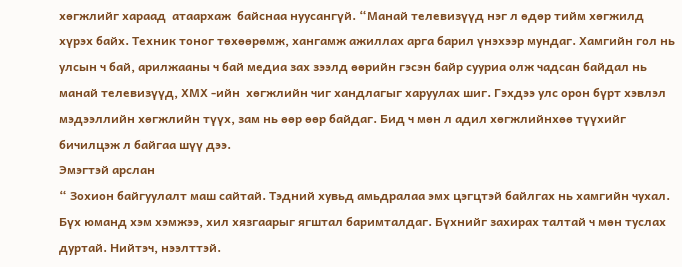хөгжлийг хараад  атаархаж  байснаа нуусангүй. “Манай телевизүүд нэг л өдөр тийм хөгжилд хүрэх байх. Техник тоног төхөөрөмж, хангамж ажиллах арга барил үнэхээр мундаг. Хамгийн гол нь улсын ч бай, арилжааны ч бай медиа зах зээлд өөрийн гэсэн байр сууриа олж чадсан байдал нь манай телевизүүд, ХМХ -ийн  хөгжлийн чиг хандлагыг харуулах шиг. Гэхдээ улс орон бүрт хэвлэл мэдээллийн хөгжлийн түүх, зам нь өөр өөр байдаг. Бид ч мөн л адил хөгжлийнхөө түүхийг бичилцэж л байгаа шүү дээ.
Эмэгтэй арслан
“ Зохион байгуулалт маш сайтай. Тэдний хувьд амьдралаа эмх цэгцтэй байлгах нь хамгийн чухал. Бүх юманд хэм хэмжээ, хил хязгаарыг ягштал баримталдаг. Бүхнийг захирах талтай ч мөн туслах дуртай. Нийтэч, нээлттэй.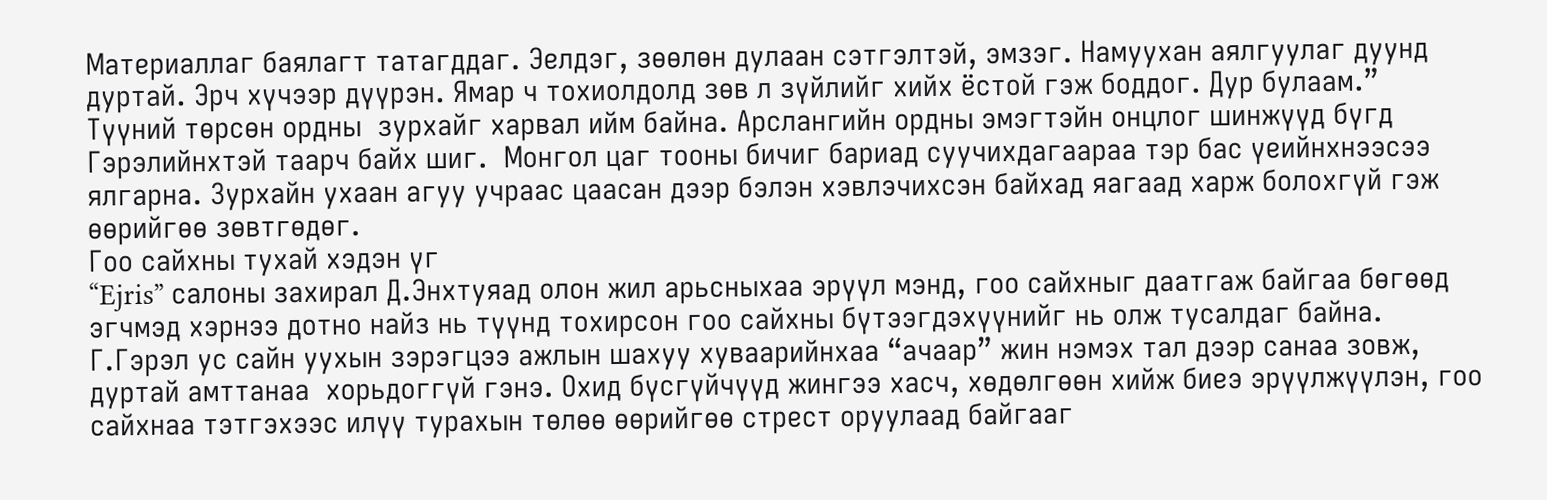Материаллаг баялагт татагддаг. Эелдэг, зөөлөн дулаан сэтгэлтэй, эмзэг. Намуухан аялгуулаг дуунд дуртай. Эрч хүчээр дүүрэн. Ямар ч тохиолдолд зөв л зүйлийг хийх ёстой гэж боддог. Дур булаам.”
Түүний төрсөн ордны  зурхайг харвал ийм байна. Арслангийн ордны эмэгтэйн онцлог шинжүүд бүгд Гэрэлийнхтэй таарч байх шиг.  Монгол цаг тооны бичиг бариад суучихдагаараа тэр бас үеийнхнээсээ ялгарна. Зурхайн ухаан агуу учраас цаасан дээр бэлэн хэвлэчихсэн байхад яагаад харж болохгүй гэж өөрийгөө зөвтгөдөг.
Гоо сайхны тухай хэдэн үг
“Ejris” салоны захирал Д.Энхтуяад олон жил арьсныхаа эрүүл мэнд, гоо сайхныг даатгаж байгаа бөгөөд эгчмэд хэрнээ дотно найз нь түүнд тохирсон гоо сайхны бүтээгдэхүүнийг нь олж тусалдаг байна. Г.Гэрэл ус сайн уухын зэрэгцээ ажлын шахуу хуваарийнхаа “ачаар” жин нэмэх тал дээр санаа зовж, дуртай амттанаа  хорьдоггүй гэнэ. Охид бүсгүйчүүд жингээ хасч, хөдөлгөөн хийж биеэ эрүүлжүүлэн, гоо сайхнаа тэтгэхээс илүү турахын төлөө өөрийгөө стрест оруулаад байгааг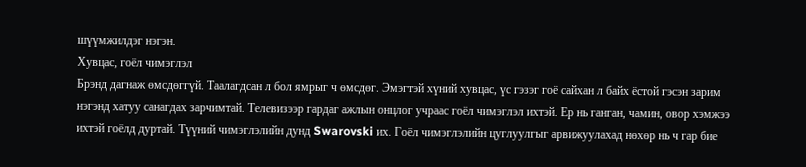шүүмжилдэг нэгэн.
Хувцас, гоёл чимэглэл
Брэнд дагнаж өмсдөггүй. Таалагдсан л бол ямрыг ч өмсдөг. Эмэгтэй хүний хувцас, үс гэзэг гоё сайхан л байх ёстой гэсэн зарим нэгэнд хатуу санагдах зарчимтай. Телевизээр гардаг ажлын онцлог учраас гоёл чимэглэл ихтэй. Ер нь ганган, чамин, овор хэмжээ ихтэй гоёлд дуртай. Түүний чимэглэлийн дунд Swarovski их. Гоёл чимэглэлийн цуглуулгыг арвижуулахад нөхөр нь ч гар бие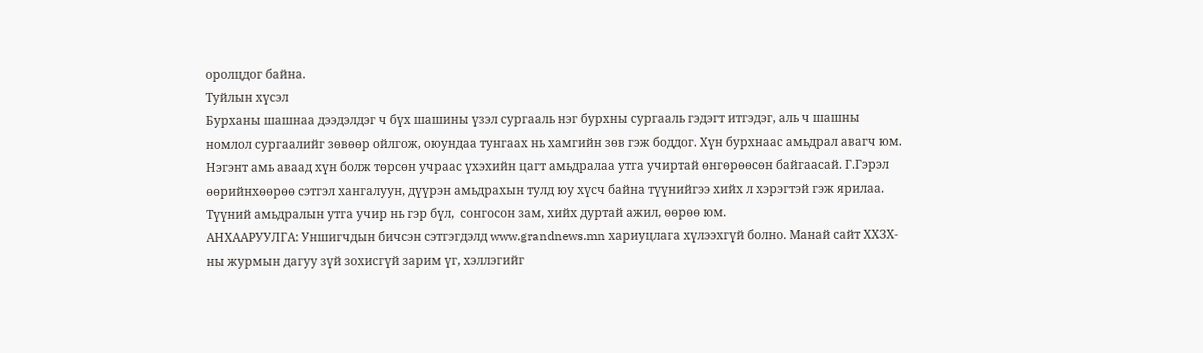оролцдог байна.
Туйлын хүсэл
Бурханы шашнаа дээдэлдэг ч бүх шашины үзэл сургааль нэг бурхны сургааль гэдэгт итгэдэг, аль ч шашны номлол сургаалийг зөвөөр ойлгож, оюундаа тунгаах нь хамгийн зөв гэж боддог. Хүн бурхнаас амьдрал авагч юм. Нэгэнт амь аваад хүн болж төрсөн учраас үхэхийн цагт амьдралаа утга учиртай өнгөрөөсөн байгаасай. Г.Гэрэл өөрийнхөөрөө сэтгэл хангалуун, дүүрэн амьдрахын тулд юу хүсч байна түүнийгээ хийх л хэрэгтэй гэж ярилаа. Түүний амьдралын утга учир нь гэр бүл,  сонгосон зам, хийх дуртай ажил, өөрөө юм.
АНХААРУУЛГА: Уншигчдын бичсэн сэтгэгдэлд www.grandnews.mn хариуцлага хүлээхгүй болно. Манай сайт ХХЗХ-ны журмын дагуу зүй зохисгүй зарим үг, хэллэгийг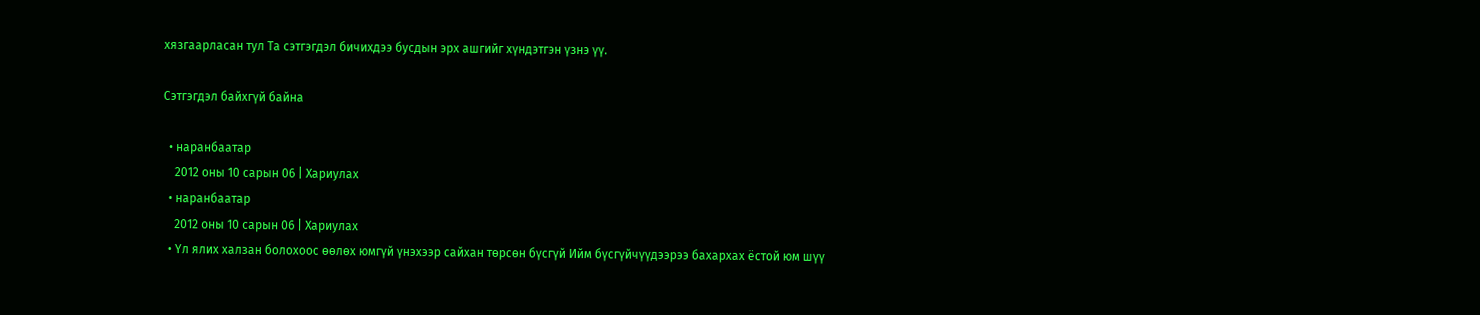хязгаарласан тул Та сэтгэгдэл бичихдээ бусдын эрх ашгийг хүндэтгэн үзнэ үү.

Сэтгэгдэл байхгүй байна

  • наранбаатар
    2012 оны 10 сарын 06 | Хариулах
  • наранбаатар
    2012 оны 10 сарын 06 | Хариулах
  • Үл ялих халзан болохоос өөлөх юмгүй үнэхээр сайхан төрсөн бүсгүй Ийм бүсгүйчүүдээрээ бахархах ёстой юм шүү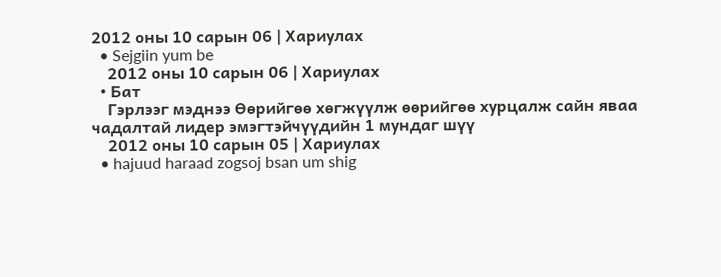2012 оны 10 сарын 06 | Хариулах
  • Sejgiin yum be
    2012 оны 10 сарын 06 | Хариулах
  • Бат
    Гэрлээг мэднээ Өөрийгөө хөгжүүлж өөрийгөө хурцалж сайн яваа чадалтай лидер эмэгтэйчүүдийн 1 мундаг шүү
    2012 оны 10 сарын 05 | Хариулах
  • hajuud haraad zogsoj bsan um shig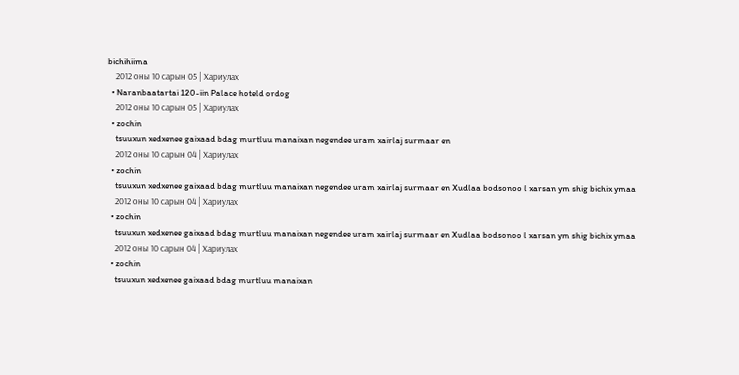bichihiima
    2012 оны 10 сарын 05 | Хариулах
  • Naranbaatartai 120-iin Palace hoteld ordog
    2012 оны 10 сарын 05 | Хариулах
  • zochin
    tsuuxun xedxenee gaixaad bdag murtluu manaixan negendee uram xairlaj surmaar en
    2012 оны 10 сарын 04 | Хариулах
  • zochin
    tsuuxun xedxenee gaixaad bdag murtluu manaixan negendee uram xairlaj surmaar en Xudlaa bodsonoo l xarsan ym shig bichix ymaa
    2012 оны 10 сарын 04 | Хариулах
  • zochin
    tsuuxun xedxenee gaixaad bdag murtluu manaixan negendee uram xairlaj surmaar en Xudlaa bodsonoo l xarsan ym shig bichix ymaa
    2012 оны 10 сарын 04 | Хариулах
  • zochin
    tsuuxun xedxenee gaixaad bdag murtluu manaixan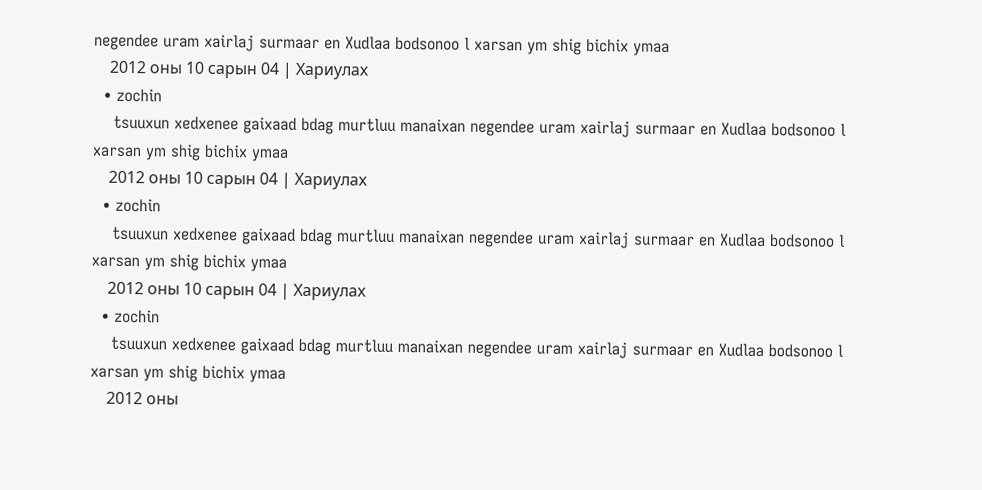negendee uram xairlaj surmaar en Xudlaa bodsonoo l xarsan ym shig bichix ymaa
    2012 оны 10 сарын 04 | Хариулах
  • zochin
    tsuuxun xedxenee gaixaad bdag murtluu manaixan negendee uram xairlaj surmaar en Xudlaa bodsonoo l xarsan ym shig bichix ymaa
    2012 оны 10 сарын 04 | Хариулах
  • zochin
    tsuuxun xedxenee gaixaad bdag murtluu manaixan negendee uram xairlaj surmaar en Xudlaa bodsonoo l xarsan ym shig bichix ymaa
    2012 оны 10 сарын 04 | Хариулах
  • zochin
    tsuuxun xedxenee gaixaad bdag murtluu manaixan negendee uram xairlaj surmaar en Xudlaa bodsonoo l xarsan ym shig bichix ymaa
    2012 оны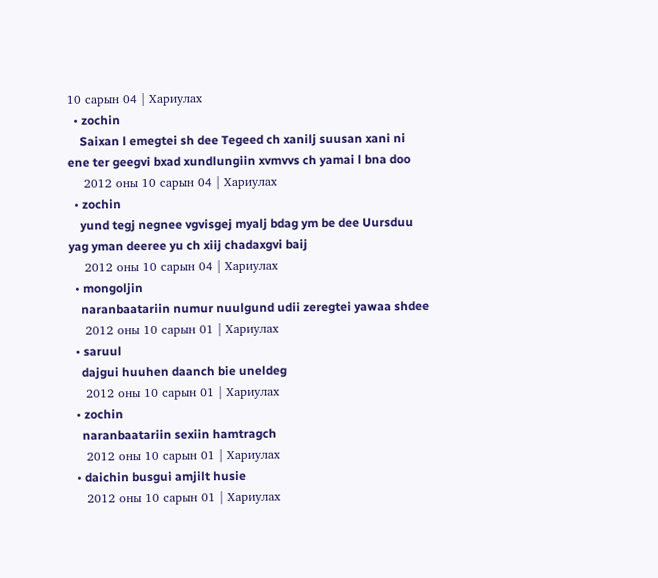10 сарын 04 | Хариулах
  • zochin
    Saixan l emegtei sh dee Tegeed ch xanilj suusan xani ni ene ter geegvi bxad xundlungiin xvmvvs ch yamai l bna doo
    2012 оны 10 сарын 04 | Хариулах
  • zochin
    yund tegj negnee vgvisgej myalj bdag ym be dee Uursduu yag yman deeree yu ch xiij chadaxgvi baij
    2012 оны 10 сарын 04 | Хариулах
  • mongoljin
    naranbaatariin numur nuulgund udii zeregtei yawaa shdee
    2012 оны 10 сарын 01 | Хариулах
  • saruul
    dajgui huuhen daanch bie uneldeg
    2012 оны 10 сарын 01 | Хариулах
  • zochin
    naranbaatariin sexiin hamtragch
    2012 оны 10 сарын 01 | Хариулах
  • daichin busgui amjilt husie
    2012 оны 10 сарын 01 | Хариулах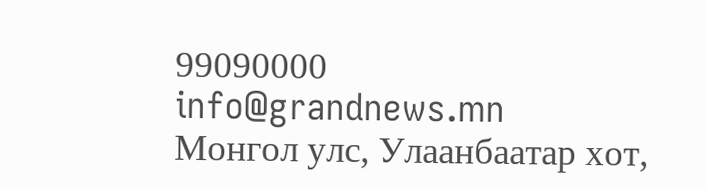99090000
info@grandnews.mn
Монгол улс, Улаанбаатар хот,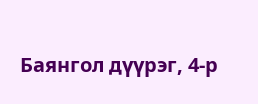Баянгол дүүрэг, 4-р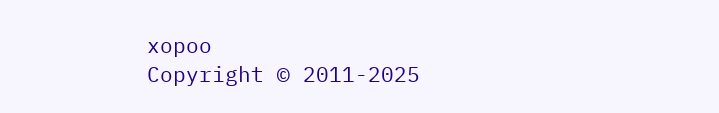хороо
Copyright © 2011-2025